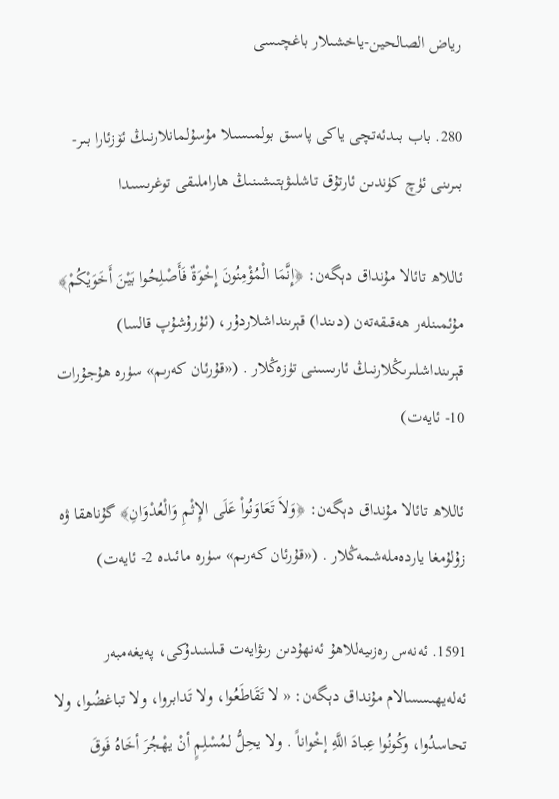رياض الصالحين-ياخشىلار باغچىسى

280. باب بىدئەتچى ياكى پاسىق بولمىسىلا مۇسۇلمانلارنىڭ ئۆزئارا بىر-بىرىنى ئۈچ كۈندىن ئارتۇق تاشلىۋېتىشىنىڭ ھاراملىقى توغرىسىدا

ئاللاھ تائالا مۇنداق دېگەن: ﴿إِنَّمَا الْمُؤْمِنُونَ إِخْوَةٌ فَأَصْلِحُوا بَيْنَ أَخَوَيْكُمْ﴾ مۇئمىنلەر ھەقىقەتەن (دىندا) قېرىنداشلاردۇر، (ئۇرۇشۇپ قالسا) قېرىنداشلىرىڭلارنىڭ ئارىسىنى تۈزەڭلار . («قۇرئان كەرىم» سۈرە ھۇجۇرات 10- ئايەت)

ئاللاھ تائالا مۇنداق دېگەن: ﴿وَلاَ تَعَاوَنُواْ عَلَى الإِثْمِ وَالْعُدْوَانِ﴾ گۇناھقا ۋە زۇلۇمغا ياردەملەشمەڭلار . («قۇرئان كەرىم» سۈرە مائىدە 2- ئايەت)

1591. ئەنەس رەزىيەللاھۇ ئەنھۇدىن رىۋايەت قىلىنىدۇكى، پەيغەمبەر ئەلەيھىسسالام مۇنداق دېگەن: « لا تَقَاطَعُوا، ولا تَدابروا، ولا تباغضُوا، ولا تحاسدُوا، وكُونُوا عِبادَ اللَّهِ إخْواناً . ولا يحِلُّ لمُسْلِمٍ أنْ يهْجُرَ أخَاهُ فَوقَ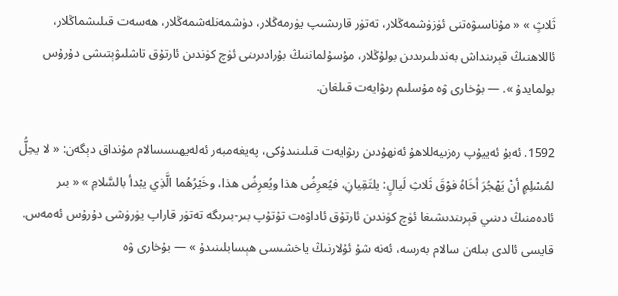ثَلاثٍ » « مۇناسىۋەتنى ئۈزۈشمەڭلار، تەتۈر قارىشىپ يۈرمەڭلار، دۈشمەنلەشمەڭلار، ھەسەت قىلىشماڭلار، ئاللاھنىڭ قېرىنداش بەندىلىرىدىن بولۇڭلار، مۇسۇلماننىڭ بۇرادىرىنى ئۈچ كۈندىن ئارتۇق تاشلىۋېتىشى دۇرۇس بولمايدۇ ». ― بۇخارى ۋە مۇسلىم رىۋايەت قىلغان.

1592. ئەبۇ ئەييۇپ رەزىيەللاھۇ ئەنھۇدىن رىۋايەت قىلىنىدۇكى، پەيغەمبەر ئەلەيھىسسالام مۇنداق دېگەن: « لا يحِلُّ لمُسْلِمٍ أنْ يَهْجُرَ أخَاهُ فوْقَ ثَلاثِ لَيالٍ: يلتَقِيانِ، فيُعرِضُ هذا ويُعرِضُ هذا، وخَيْرُهُما الَّذِي يبْدأ بالسَّلامِ » « بىر ئادەمنىڭ دىنىي قېرىندىشىغا ئۈچ كۈندىن ئارتۇق ئاداۋەت تۇتۇپ بىر-بىرىگە تەتۈر قاراپ يۈرۈشى دۇرۇس ئەمەس. قايسى ئالدى بىلەن سالام بەرسە، ئەنە شۇ ئۇلارنىڭ ياخشىسى ھېسابلىنىدۇ » ― بۇخارى ۋە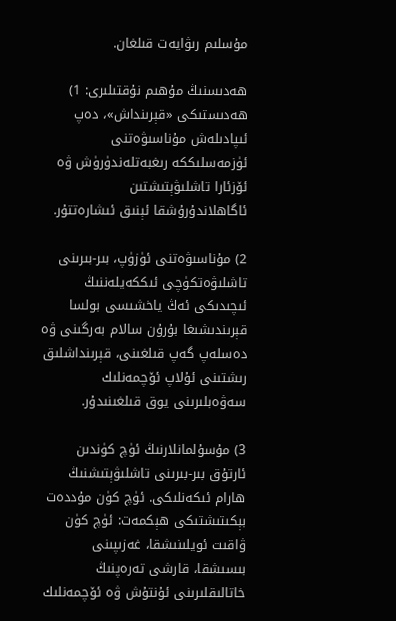مۇسلىم رىۋايەت قىلغان.

ھەدىسنىڭ مۇھىم نۇقتىلىرى: 1) ھەدىستىكى «قېرىنداش»، دەپ ئىپادىلەش مۇناسىۋەتنى ئۈزمەسلىككە رىغبەتلەندۈرۈش ۋە ئۆزئارا تاشلىۋېتىشتىن ئاگاھلاندۇرۇشقا ئېنىق ئىشارەتتۇر.

2) مۇناسىۋەتنى ئۈزۈپ، بىر-بىرىنى تاشلىۋەتكۈچى ئىككەيلەننىڭ ئىچىدىكى ئەڭ ياخشىسى بولسا قېرىندىشىغا بۇرۇن سالام بەرگىنى ۋە دەسلەپ گەپ قىلغىنى، قېرىنداشلىق رىشتىنى ئۇلاپ ئۆچمەنلىك سەۋەبلىرىنى يوق قىلغىنىدۇر.

3) مۇسۇلمانلارنىڭ ئۈچ كۈندىن ئارتۇق بىر-بىرىنى تاشلىۋېتىشنىڭ ھارام ئىكەنلىكى. ئۈچ كۈن مۇددەت بېكىتىشتىكى ھېكمەت: ئۈچ كۈن ۋاقىت ئويلىنىشقا، غەزىپىنى بىسىشقا، قارشى تەرەپنىڭ خاتالىقلىرىنى ئۇنتۇش ۋە ئۆچمەنلىك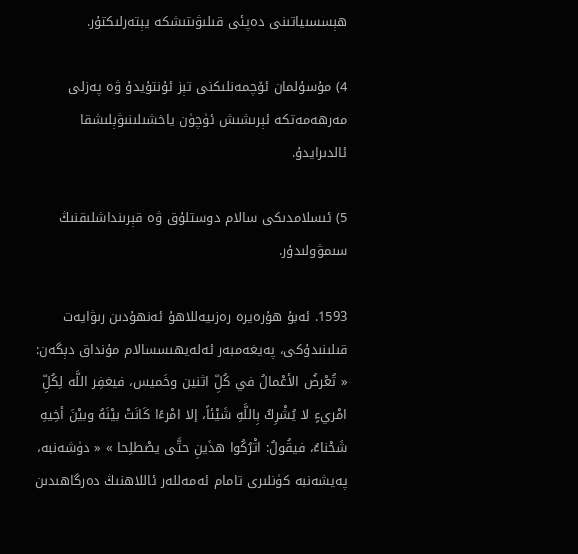ھېسسىياتىنى دەپئى قىلىۋىتىشكە يېتەرلىكتۇر.

4) مۇسۇلمان ئۆچمەنلىكنى تېز ئۇنتۇيدۇ ۋە پەزلى مەرھەمەتكە ئېرىشىش ئۈچۈن ياخشىلىنىۋېلىشقا ئالدىرايدۇ.

5) ئىسلامدىكى سالام دوستلۇق ۋە قېرىنداشلىقنىڭ سىمۋولىدۇر.

1593. ئەبۇ ھۇرەيرە رەزىيەللاھۇ ئەنھۇدىن رىۋايەت قىلىنىدۇكى، پەيغەمبەر ئەلەيھىسسالام مۇنداق دېگەن: « تُعْرضُ الأعْمالُ في كُلِّ اثنين وخَميس، فيغفِر اللَّه لِكُلِّ امْريءٍ لا يُشْرِكُ بِاللَّهِ شَيْئاً، إلا امْرءًا كَانَتْ بيْنَهُ وبيْنَ أخِيهِ شَحْناءُ، فيقُولُ: اتْرُكُوا هذَينِ حتَّى يصْطلِحا » « دۈشەنبە، پەيشەنبە كۈنلىرى تامام ئەمەللەر ئاللاھنىڭ دەرگاھىدىن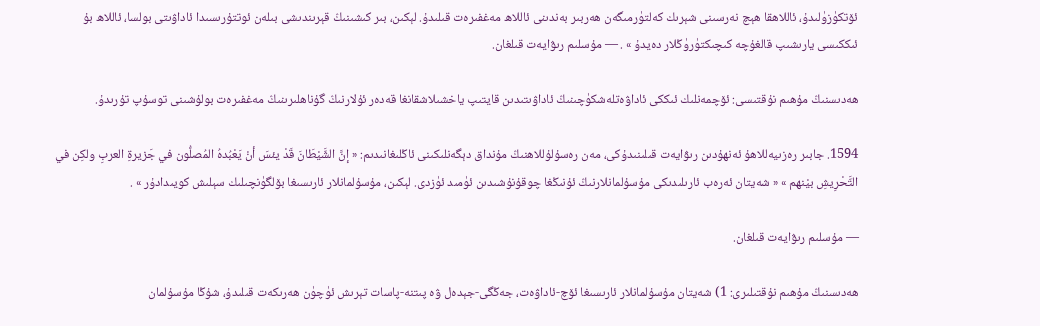ئۆتكۈزۈلىدۇ، ئاللاھقا ھېچ نەرسىنى شېرىك كەلتۈرمىگەن ھەربىر بەندىنى ئاللاھ مەغفىرەت قىلىدۇ. لېكىن، بىر كىشىنىڭ قېرىندىشى بىلەن ئوتتۇرىسىدا ئاداۋىتى بولسا، ئاللاھ بۇ ئىككىسى يارىشىپ قالغۇچە كىچىكتۈرۈڭلار دەيدۇ » . ― مۇسلىم رىۋايەت قىلغان.

ھەدىسنىڭ مۇھىم نۇقتىسى: ئۆچمەنلىك ئىككى ئاداۋەتلەشكۈچىنىڭ ئاداۋىتىدىن قايتىپ ياخشىلاشقانغا قەدەر ئۇلارنىڭ گۇناھلىرىنىڭ مەغفىرەت بولۇشىنى توسۇپ تۇرىدۇ.

1594. جابىر رەزىيەللاھۇ ئەنھۇدىن رىۋايەت قىلىنىدۇكى، مەن رەسۇلۇللاھنىڭ مۇنداق دېگەنلىكىنى ئاڭلىغانىدىم: « إنَّ الشَّيْطَانَ قَدْ يئسَ أنْ يَعْبُدهُ المُصلُّون في جَزيرةِ العربِ ولكِن في التَّحْرِيشِ بيْنهم » « شەيتان ئەرەب ئارىلىدىكى مۇسۇلمانلارنىڭ ئۇنىڭغا چوقۇنۇشىدىن ئۈمىد ئۈزدى. لېكىن، مۇسۇلمانلار ئارىسىغا بۆلگۈنچىلىك سېلىش كويىدادۇر » .

― مۇسلىم رىۋايەت قىلغان.

ھەدىسنىڭ مۇھىم نۇقتىلىرى: 1) شەيتان مۇسۇلمانلار ئارىسىغا ئۆچ-ئاداۋەت، جەڭگى-جېدەل ۋە پىتنە-پاسات تېرىش ئۈچۈن ھەرىكەت قىلىدۇ، شۇڭا مۇسۇلمان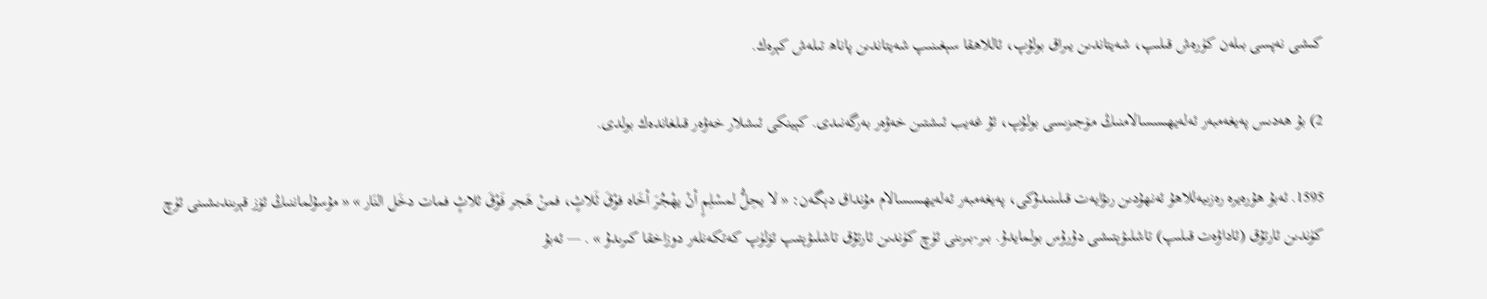كىشى نەپسى بىلەن كۈرەش قىلىپ، شەيتاندىن يىراق بولۇپ، ئاللاھقا سېغىنىپ شەيتاندىن پاناھ تىلەش كېرەك.

2) بۇ ھەدىس پەيغەمبەر ئەلەيھىسسالامنىڭ مۆجىزىسى بولۇپ، ئۇ غەيب ئىشتىن خەۋەر بەرگەنىدى. كېينكى ئىشلار خەۋەر قىلغاندەك بولدى.

1595. ئەبۇ ھۇرەيرە رەزىيەللاھۇ ئەنھۇدىن رىۋايەت قىلىنىدۇكى، پەيغەمبەر ئەلەيھىسسالام مۇنداق دېگەن: « لا يحِلُّ لمسْلِمٍ أنْ يهْجُرَ أخَاه فوْقَ ثَلاثٍ، فمنْ هَجر فَوْقَ ثلاثٍ فمات دخَل النَار » « مۇسۇلماننىڭ ئۆز قېرىندىشىنى ئۈچ كۈندىن ئارتۇق (ئاداۋەت قىلىپ) تاشلىۋېتىشى دۇرۇس بولمايدۇ. بىر-بىرىنى ئۈچ كۈندىن ئارتۇق تاشلىۋېتىپ ئۆلۈپ كەتكەنلەر دوزاخقا كىرىدۇ » . ― ئەبۇ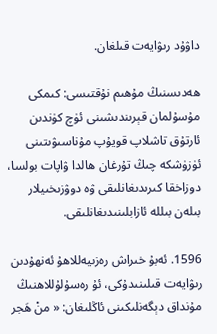داۋۇد رىۋايەت قىلغان.

ھەدىسنىڭ مۇھىم نۇقتىسى: كىمكى مۇسۇلمان قېرىندىشىنى ئۈچ كۈندىن ئارتۇق تاشلاپ قويۇپ مۇناسىۋىتىنى ئۈزۈشكە چىڭ تۇرغان ھالدا ۋاپات بولسا، دوزاخقا كىرىدىغانلىقى ۋە دوۋزىخىيلار بىلەن بىللە ئازابلىنىدىغانلىقى.

1596. ئەبۇ خىراش رەزىيەللاھۇ ئەنھۇدىن رىۋايەت قىلىنىدۇكى، ئۇ رەسۇلۇللاھنىڭ مۇنداق دېگەنلىكىنى ئاڭلىغان: « منْ هَجر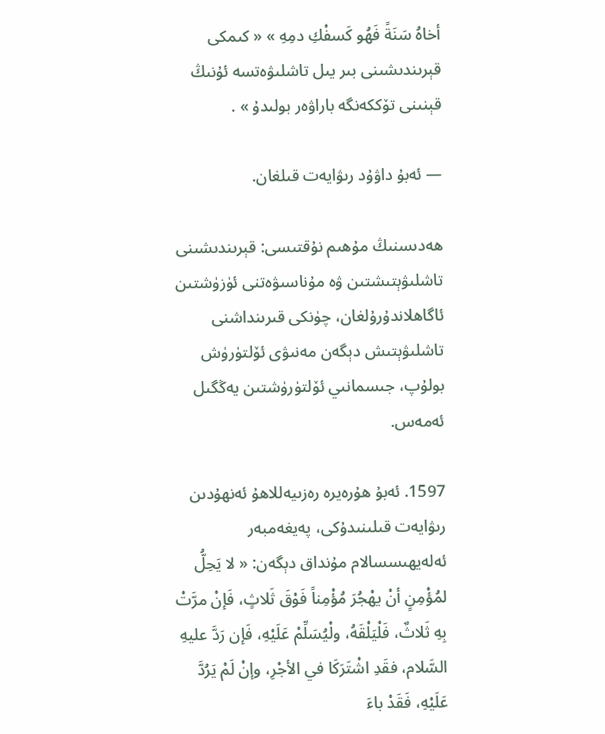أخاهُ سَنَةً فَهُو كَسفْكِ دمِهِ » « كىمكى قېرىندىشىنى بىر يىل تاشلىۋەتسە ئۇنىڭ قېنىنى تۆككەنگە باراۋەر بولىدۇ » .

― ئەبۇ داۋۇد رىۋايەت قىلغان.

ھەدىسنىڭ مۇھىم نۇقتىسى: قېرىندىشىنى تاشلىۋېتىشتىن ۋە مۇناسىۋەتنى ئۈزۈشتىن ئاگاھلاندۇرۇلغان، چۈنكى قىرىنداشنى تاشلىۋېتىش دېگەن مەنىۋى ئۆلتۈرۈش بولۇپ، جىسمانىي ئۆلتۈرۈشتىن يەڭگىل ئەمەس.

1597. ئەبۇ ھۇرەيرە رەزىيەللاھۇ ئەنھۇدىن رىۋايەت قىلىنىدۇكى، پەيغەمبەر ئەلەيھىسسالام مۇنداق دېگەن: « لا يَحِلُّ لمُؤْمِنٍ أنْ يهْجُرَ مُؤْمِناً فَوْقَ ثَلاثٍ، فَإنْ مرَّتْ بِهِ ثَلاثٌ، فَلْيَلْقَهُ، ولْيُسَلِّمْ عَلَيْهِ، فَإن رَدَّ عليهِ السَّلام، فقَدِ اشْتَرَكَا في الأجْرِ، وإنْ لَمْ يَرُدَّ عَلَيْهِ، فَقَدْ باءَ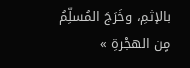بالإثمِ، وخَرَجَ المُسلِّمُ مٍن الهجْرةِ »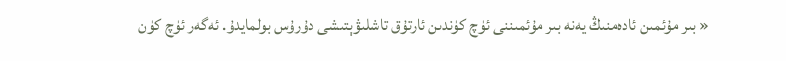« بىر مۇئمىن ئادەمنىڭ يەنە بىر مۇئمىننى ئۈچ كۈندىن ئارتۇق تاشلىۋېتىشى دۇرۇس بولمايدۇ. ئەگەر ئۈچ كۈن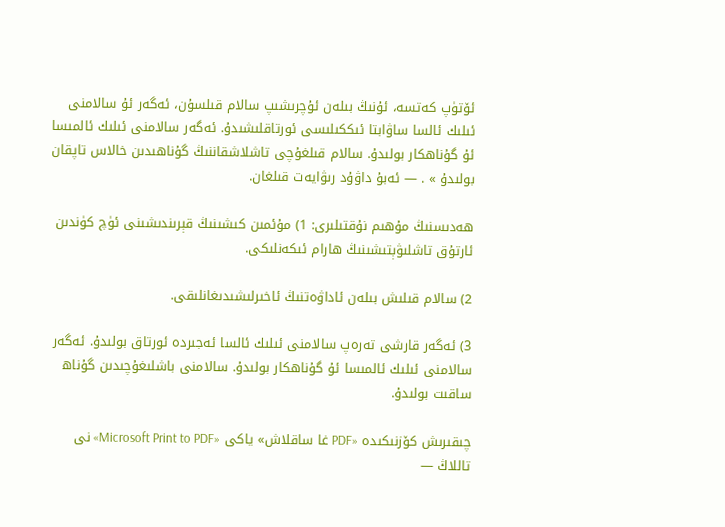ئۆتۈپ كەتسە، ئۇنىڭ بىلەن ئۇچرىشىپ سالام قىلسۇن، ئەگەر ئۇ سالامنى ئىلىك ئالسا ساۋابتا ئىككىلىسى ئورتاقلىشىدۇ. ئەگەر سالامنى ئىلىك ئالمىسا ئۇ گۇناھكار بولىدۇ. سالام قىلغۇچى تاشلاشقاننىڭ گۇناھىدىن خالاس تاپقان بولىدۇ » . ― ئەبۇ داۋۇد رىۋايەت قىلغان.

ھەدىسنىڭ مۇھىم نۇقتىلىرى: 1) مۇئمىن كىشىنىڭ قېرىندىشىنى ئۈچ كۈندىن ئارتۇق تاشلىۋېتىشىنىڭ ھارام ئىكەنلىكى.

2) سالام قىلىش بىلەن ئاداۋەتنىڭ ئاخىرلىشىدىغانلىقى.

3) ئەگەر قارشى تەرەپ سالامنى ئىلىك ئالسا ئەجىردە ئورتاق بولىدۇ. ئەگەر سالامنى ئىلىك ئالمىسا ئۇ گۇناھكار بولىدۇ. سالامنى باشلىغۇچىدىن گۇناھ ساقىت بولىدۇ.

چىقىرىش كۆزنىكىدە «PDF غا ساقلاش» ياكى «Microsoft Print to PDF» نى تاللاڭ —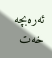ئەرەبچە خەت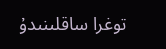توغرا ساقلىنىدۇ